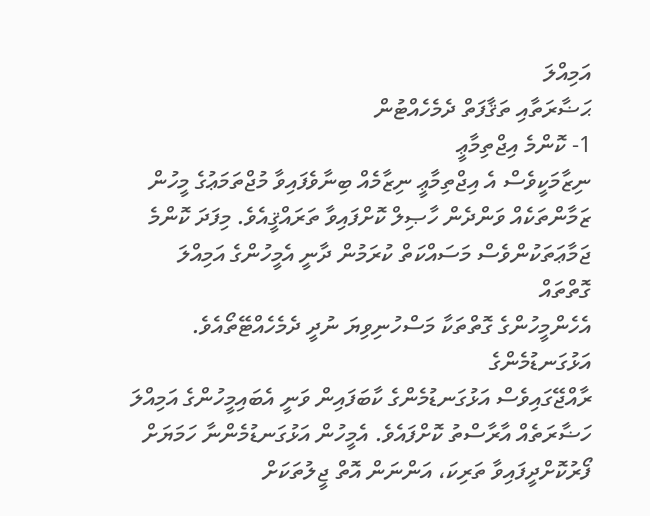އަމިއްލަ
ޙަޟާރަތާއި ތަޤާފަތް ދެމެހެއްޓުން
1- ކޮންމެ އިޖްތިމާޢީ
ނިޒާމަކީވެސް އެ އިޖްތިމާޢީ ނިޒާމެއް ބިނާވެފައިވާ މުޖްތަމަޢުގެ މީހުން
ޒަމާންތަކެއް ވަންދެން ހާޞިލް ކޮށްފައިވާ ތަރައްޤީއެވެ. މިފަދަ ކޮންމެ
ޖަމާޢަތަކުންވެސް މަސައްކަތް ކުރަމުން ދާނީ އެމީހުންގެ އަމިއްލަ ގޮތްތައް
އެހެންމީހުންގެ ގޮތްތަކާ މަސްހުނިވިޔަ ނުދީ ދެމެހެއްޓޭތޯއެވެ. އަޅުގަނޑުމެންގެ
ރާއްޖޭގައިވެސް އަޅުގަނޑުމެންގެ ކާބަފައިން ވަނީ އެބައިމީހުންގެ އަމިއްލަ
ހަޟާރަތެއް އާރާސްތު ކޮށްފައެވެ. އެމީހުން އަޅުގަނޑުމެންނާ ހަމަޔަށް
ފޯރުކޮށްދީފައިވާ ތަރިކަ، އަންނަން އޮތް ޖީލުތަކަށް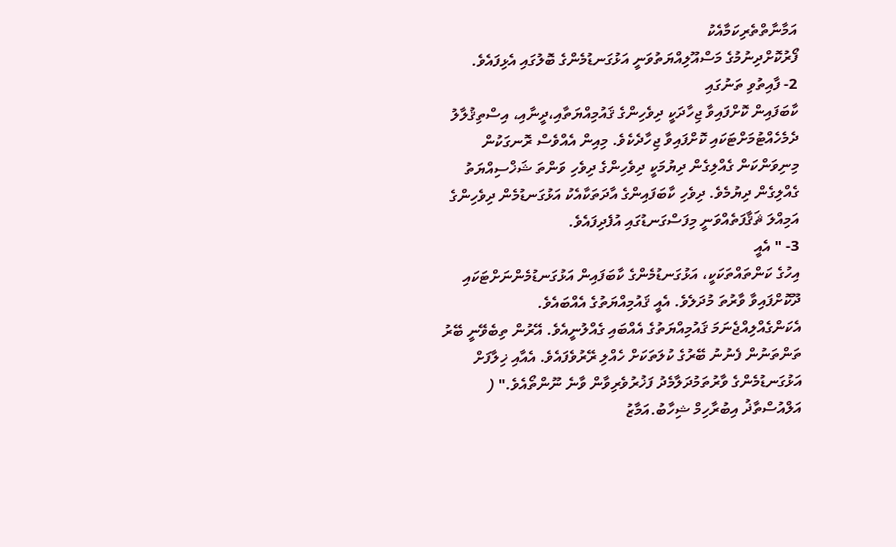އަމާނާތްތެރިކަމާއެކު
ފޯރުކޮށްދިނުމުގެ މަސްއޫލިއްޔަތުވަނީ އަޅުގަނޑުމެންގެ ބޮލުގައި އެޅިފައެވެ.
2- ފާއިތުވި ތަނުގައި
ކާބަފައިން ކޮށްފައިވާ ޖިހާދަކީ ދިވެހިންގެ ޤައުމިއްޔަތާއި،ދީނާއި، އިސްތިޤުލާލު
ދެމެހެއްޓުމަށްޓަކައި ކޮށްފައިވާ ޖިހާދެކެވެ. މިއިން އެއްވެސް ރޮނގަކުން
މިނިވަންކަން ގެއްލިގެން ދިޔުމަކީ ދިވެހިންގެ ދިވެހި ވަންތަ ޝަޚްސިއްޔަތު
ގެއްލިގެން ދިޔުމެވެ. ދިވެހި ކާބަފައިންގެ އާދަތަކާއެކު އަޅުގަނޑުމެން ދިވެހިންގެ
އަމިއްލަ ޘަޤާފަތެއްވަނީ މިފަސްގަނޑުގައި އުފެދިފައެވެ.
3- " އެއީ
އިހުގެ ކަންތައްތަކަކީ، އަޅުގަނޑުމެންގެ ކާބަފައިން އަޅުގަނޑުމެންނަށްޓަކައި
ދޫކޮށްފައިވާ ވާރުތަ މުދަލެވެ. އެއީ ޤައުމިއްޔަތުގެ އެއްބައެވެ.
އެކަންގެއްލިއްޖެނަމަ ޤައުމިއްޔަތުގެ އެއްބައި ގެއްލުނީއެވެ. އޭރުން ތިބެވޭނީ ބޭރު
ތަންތަނުން ފެނުނު ބޭރުގެ ކުލަތަކަށް ހެއްލި ރޭރުވެފައެވެ. އެއާއި ޚިލާފަށް
އަޅުގަނޑުމެންގެ ވާރުތަމުދަލާމެދު ފަޚުރުވެރިވާން ވާނެ ނޫންތޯއެވެ." (
އަލްއުސްތާޛު އިބުރާހިމް ޝިހާބު.އަމާޒު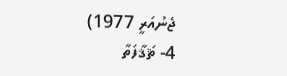ޖެނުއަރީ 1977)
4- ޘަޤާފަތާ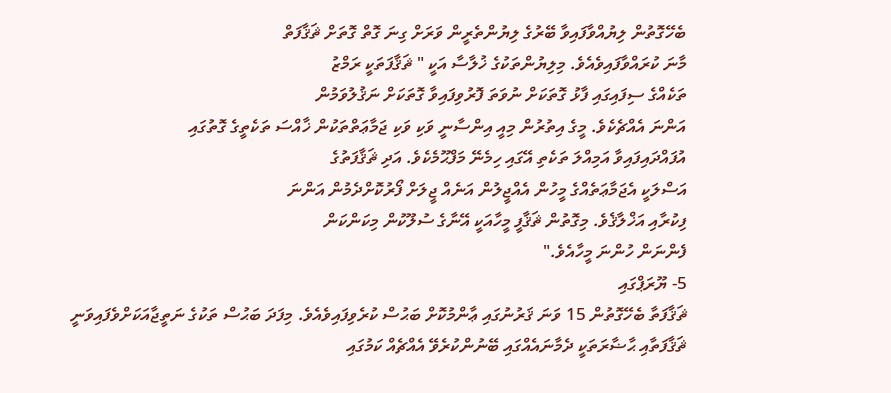ބެހޭގޮތުން ލިޔުއްވާފައިވާ ބޭރުގެ ލިޔުންތެރީން ވަރަށް ގިނަ ގޮތް ގޮތަށް ޘަޤާފަތް
މާނަ ކުރައްވާފައިވެއެވެ. މިލިޔުންތަކުގެ ޚުލާސާ އަކީ " ޘަޤާފަތަކީ ރަމްޒު
ތަކެއްގެ ސިފައިގައި ފާޅު ގޮތަކަށް ނުވަތަ ފޮރުވިފައިވާ ގޮތަކަށް ނަޤުލުވަމުން
އަންނަ އެއްޗެކެވެ. މީގެ އިތުރުން މިއީ އިންސާނީ ވަކި ވަކި ޖަމާޢަތްތަކުން ޚާއްސަ ތަކެތީގެ ގޮތުގައި
އުފައްދައިފައިވާ އަމިއްލަ ތަކެތި އޭގައި ހިމެނޭ މަފްޙޫމެކެވެ. އަދި ޘަޤާފަތުގެ
އަސްލަކީ އެޖަމާޢަތެއްގެ މީހުން އެއްޖީލުން އަނެއް ޖީލަށް ފޯރުކޮށްދެމުން އަންނަ
ފިކުރާއި އަޚްލާޤެވެ. މިގޮތުން ޘަޤާފީ މީހާއަކީ އޭނާގެ ސުލޫކުން މިކަންކަން
ފެންނަން ހުންނަ މީހާއެވެ."
5- ޔޫރަޕްގައި
ޘަޤާފަތާ ބެހޭގޮތުން 15 ވަނަ ޤަރުނުގައި ޢާންމުކޮށް ބަޙުސް ކުރެވިފައިވެއެވެ. މިފަދަ ބަޙުސް ތަކުގެ ނަތީޖާއަކަށްވެފައިވަނީ
ޘަޤާފަތާއި ޙާޟާރަތަކީ ދެމާނައެއްގައި ބޭނުންކުރެވޭ އެއްޗެއް ކަމުގައި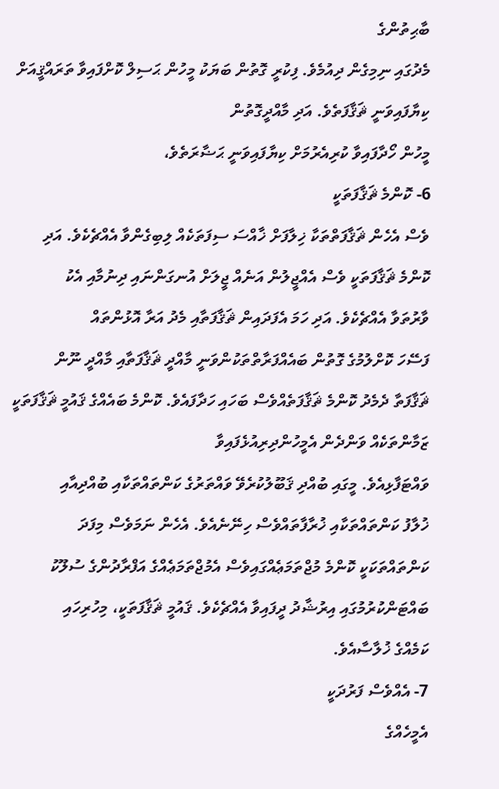ބާޙިތުންގެ
މެދުގައި ނިމިގެން ދިއުމެވެ. ފިކުރީ ގޮތުން ބަޔަކު މީހުން ޙަސިލް ކޮށްފައިވާ ތަރައްޤީއަށް
ކިޔާފައިވަނީ ޘަޤާފަތެވެ. އަދި މާއްދީގޮތުން
މީހުން ހޯދާފައިވާ ކުރިއެރުމަށް ކިޔާފައިވަނީ ޙަޟާރަތެވެ،
6- ކޮންމެ ޘަޤާފަތަކީ
ވެސް އެހެން ޘަޤާފަތްތަކާ ޚިލާފަށް ޚާއްސަ ސިފަތަކެއް ލިބިގެންވާ އެއްޗެކެވެ. އަދި
ކޮންމެ ޘަޤާފަތަކީ ވެސް އެއްޖީލުން އަނެއް ޖީލަށް އުނގަންނައި ދިނުމާއި އެކު
ވާރުތަވާ އެއްޗެކެވެ. އަދި ހަމަ އެފަދައިން ޘަޤާފަތާއި މެދު އަރާ އޮޅުންތައް
ފަސޭހަ ކޮށްލުމުގެ ގޮތުން ބައެއްފަރާތްތަކުންވަނީ މާއްދީ ޘަޤާފަތާއި މާއްދީ ނޫން
ޘަޤާފަތާ ދެމެދު ކޮންމެ ޘަޤާފަތެއްވެސް ބަހައި ހަދާފައެވެ. ކޮންމެ ބައެއްގެ ޤައުމީ ޘަޤާފަތަކީ ޒަމާންތަކެއް ވަންދެން އެމީހުންދިރިއުޅެފައިވާ
ވައްޓަފާޅިއެވެ. މީގައި ބުއްދި ޤަބޫލުކުރެވޭ ވައްތަރުގެ ކަންތައްތަކާއި ބުއްދިއާއި
ޚުލާފު ކަންތައްތަކާއި ޚުރާފާތައްވެސް ހިނޭނެއެވެ. އެހެން ނަމަވެސް މިފަދަ
ކަންތައްތަކަކީ ކޮންމެ މުޖްތަމަޢެއްގައިވެސް އެމުޖްތަމަޢެއްގެ އަފްރާދުންގެ ސުލޫކު
ބައްޓަންކުރުމުގައި އިރުޝާދު ދީފައިވާ އެއްޗެކެވެ. ޤައުމީ ޘަޤާފަތަކީ، މިހުރިހައި
ކަމެއްގެ ޚުލާސާއެވެ.
7- އެއްވެސް ފަރުދަކީ
އެމީހެއްގެ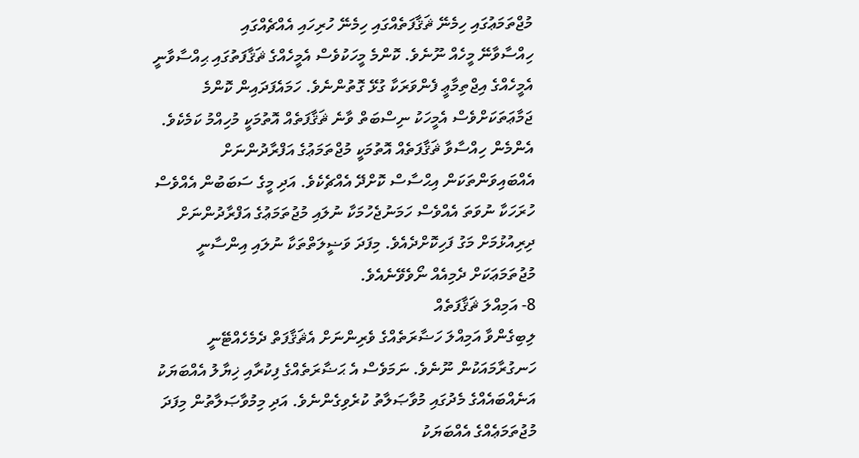މުޖްތަމަޢުގައި ހިމެނޭ ޘަޤާފަތެއްގައި ހިމެނޭ ހުރިހައި އެއްޗެއްގައި
ހިއްސާވާނޭ މީހެއް ނޫނެވެ. ކޮންމެ މީހަކުވެސް އެމީހެއްގެ ޘަޤާފަތުގައި ޙިއްސާވާނީ
އެމީހެއްގެ އިޖްތިމާޢީ ފެންވަރަކާ ގުޅޭ ގޮތުންނެވެ. ހަމައެފަދައިން ކޮންމެ
ޖަމާޢަތަކަށްވެސް އެމީހަކު ނިސްބަތް ވާނެ ޘަޤާފަތެއް އޮތުމަކީ މުހިއްމު ކަމެކެވެ.
އެންމެން ހިއްސާވާ ޘަޤާފަތެއް އޮތުމަކީ މުޖްތަމަޢުގެ އަފްރާދުންނަށް
އެއްބައިވަންތަކަން އިޙްސާސް ކޮށްދޭ އެއްޗެކެވެ. އަދި މީގެ ސަބަބުން އެއްވެސް
ހުރަހަކާ ނުވަތަ އެއްވެސް ހަމަނުޖެހުމަކާ ނުލައި މުޖުތަމަޢުގެ އަފްރާދުންނަށް
ދިރިއުޅުމަށް މަގު ފަހިކޮށްދެއެވެ. މިފަދަ ވަޟީލަތްތަކާ ނުލައި އިންސާނީ
މުޖުތަމަޢަކަށް ދެމިއެއް ނޯވެވޭނެއެވެ.
8- އަމިއްލަ ޘަޤާފަތެއް
ލިބިގެންވާ އަމިއްލަ ހަޟާރަތެއްގެ ވެރިންނަށް އެޘަޤާފަތް ދެމެހެއްޓޭނީ
ހަނގުރާމައަކުން ނޫނެވެ. ނަމަވެސް އެ ޙަޟާރަތެއްގެ ފިކުރާއި ޚިޔާލު އެއްބަޔަކު
އަނެއްބައެއްގެ މެދުގައި މުވާޞަލާތު ކުރެވިގެންނެވެ. އަދި މިމުވާޞަލާތުން މިފަދަ
މުޖުތަމަޢެއްގެ އެއްބަޔަކު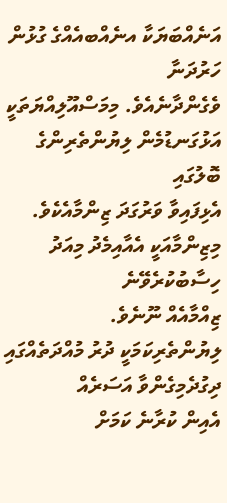އަނެއްބަޔަކާ އނެއްބއެއްގެ ގުޅުން ހަރުދަނާ
ވެގެންދާނެއެވެ. މިމަސްއޫލިއްޔަތަކީ އަޅުގަނޑުމެން ލިޔުންތެރިންގެ ބޮލުގައި
އެޅިފައިވާ ވަރުގަދަ ޒިންމާއެކެވެ. މިޒިންމާއަކީ އެއާއިމެދު މިއަދު ހިސާބުކުރެވޭނެ
ޒިއްމާއެއް ނޫނެވެ. ލިޔުންތެރިކަމަކީ ދުރު މުއްދަތެއްގައި ދިގުދެމިގެންވާ އަސަރެއް
އެއިން ކުރާނެ ކަމަށް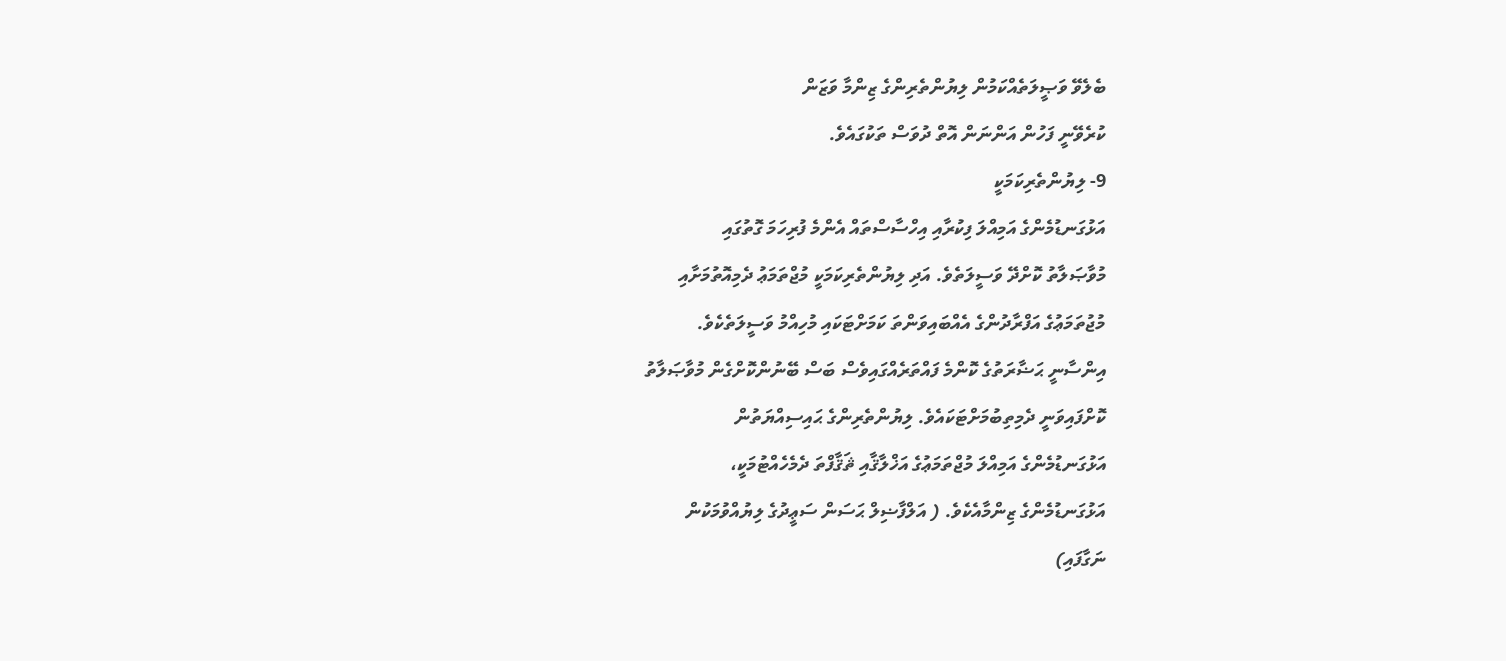ބެލެވޭ ވަޞީލަތެއްކަމުން ލިޔުންތެރިންގެ ޒިންމާ ވަޒަން
ކުރެވޭނީ ފަހުން އަންނަން އޮތް ދުވަސް ތަކުގައެވެ.
9- ލިޔުންތެރިކަމަކީ
އަޅުގަނޑުމެންގެ އަމިއްލަ ފިކުރާއި އިހްސާސްތައް އެންމެ ފުރިހަމަ ގޮތުގައި
މުވާޞަލާތު ކޮށްދޭ ވަސީލަތެވެ. އަދި ލިޔުންތެރިކަމަކީ މުޖްތަމަޢު ދެމިއޮތުމަށާއި
މުޖުތަމަޢުގެ އަފްރާދުންގެ އެއްބައިވަންތަ ކަމަށްޓަކައި މުހިއްމު ވަސީލަތެކެވެ.
އިންސާނީ ޙަޟާރަތުގެ ކޮންމެ ފައްތަރެއްގައިވެސް ބަސް ބޭނުންކޮށްގެން މުވާޞަލާތު
ކޮށްފައިވަނީ ދެމިތިބުމަށްޓަކައެވެ. ލިޔުންތެރިންގެ ޙައިސިއްޔަތުން
އަޅުގަނޑުމެންގެ އަމިއްލަ މުޖްތަމަޢުގެ އަޚްލާޤާއި ޘަޤާފްތަ ދެމެހެއްޓުމަކީ،
އަޅުގަނޑުމެންގެ ޒިންމާއެކެވެ. ( އަލްފާޟިލް ޙަސަން ސަޢީދުގެ ލިޔުއްވުމަކުން
ނަގާފައި)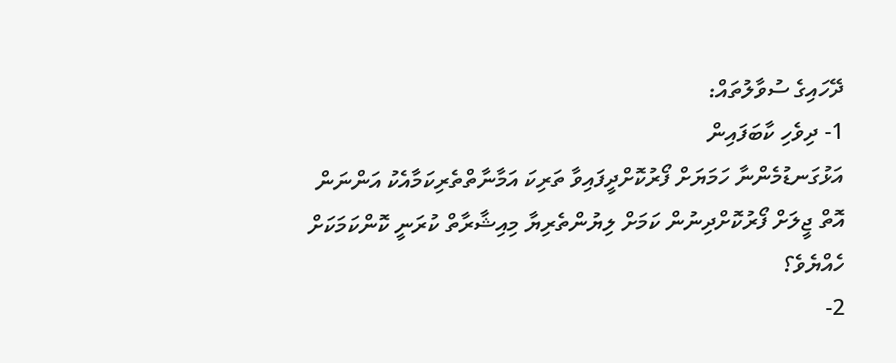ދޭހައިގެ ސުވާލުތައް:
1- ދިވެހި ކާބަފައިން
އަޅުގަނޑުމެންނާ ހަމަޔަށް ފޯރުކޮށްދީފައިވާ ތަރިކަ އަމާނާތްތެރިކަމާއެކު އަންނަން
އޮތް ޖީލަށް ފޯރުކޮށްދިނުން ކަމަށް ލިޔުންތެރިޔާ މިއިޝާރާތް ކުރަނީ ކޮންކަމަކަށް
ހެއްޔެވެ؟
2-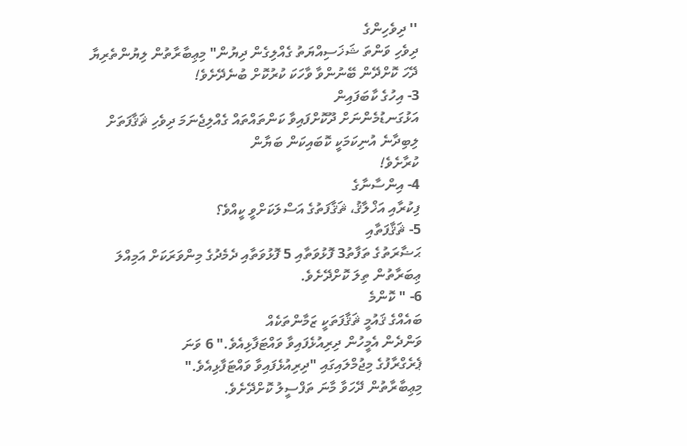'' ދިވެހިންގެ
ދިވެހި ވަންތަ ޝަޚަސިއްޔަތު ގެއްލިގެން ދިޔުން" މިޢިބާރާތުން ލިޔުންތެރިޔާ
ދޭހަ ކޮށްދޭން ބޭނުންވާ ވާހަކަ ކުރުކޮށް ބުނެދޭށެވެ!
3- އިހުގެ ކާބަފައިން
އަޅުގަނޑުމެންނަށް ދޫކޮށްފައިވާ ކަންތައްތައް ގެއްލިޖެނަމަ ދިވެހި ޘަޤާފަތަށް
ލިބިދާނެ އުނިކަމަކީ ކޮބައިކަން ބަޔާން
ކުރާށެވެ!
4- އިންސާނާގެ
ފިކުރާއި އަޚްލާޤު، ޘަޤާފަތުގެ އަސްލަކަށްވީ ކީއްވެ؟
5- ޘަޤާފަތާއި
ޙަޟާރަތުގެ ތަފާތު3 ފޮޅުވަތާއި 5 ފޮޅުވަތާއި ދެމެދުގެ މިންވަރަކަށް އަމިއްލަ
ޢިބަރާތުން ތިލަ ކޮށްދޭށެވެ.
6- " ކޮންމެ
ބައެއްގެ ޤައުމީ ޘަޤާފަތަކީ ޒަމާންތަކެއް
ވަންދެން އެމީހުން ދިރިއުޅެފައިވާ ވައްޓަފާޅިއެވެ." 6 ވަނަ
ޕެރެގްރާފުގެ މިޖުމްލައިގައި "ދިރިއުޅެފައިވާ ވައްޓަފާޅިއެވެ."
މިޢިބާރާތުން ދޭހަވާ މާނަ ތަފްސީލު ކޮށްދޭށެވެ.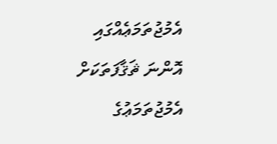އެމުޖުތަމަޢެއްގައި އޮންނަ ޘަޤާފަތަކަށް އެމުޖުތަމަޢުގެ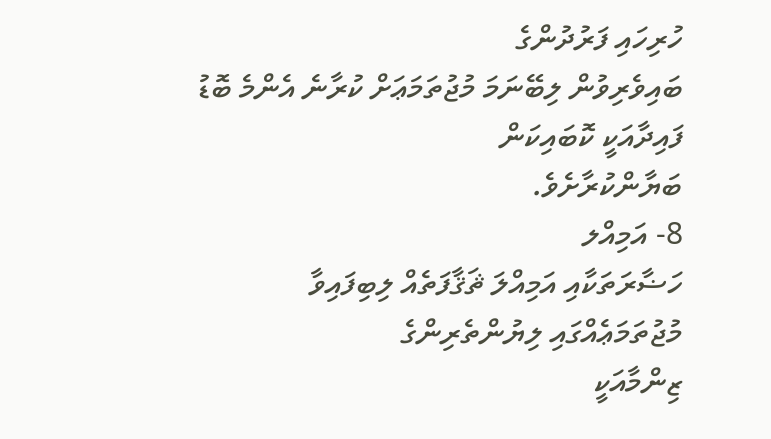ހުރިހައި ފަރުދުންގެ
ބައިވެރިވުން ލިބޭނަމަ މުޖުތަމަޢަށް ކުރާނެ އެންމެ ބޮޑު ފައިދާއަކީ ކޮބައިކަން
ބަޔާންކުރާށެވެ.
8- އަމިއްލ
ހަޟާރަތަކާއި އަމިއްލަ ޘަޤާފަތެއް ލިބިފައިވާ މުޖުތަމަޢެއްގައި ލިޔުންތެރިންގެ
ޒިންމާއަކީ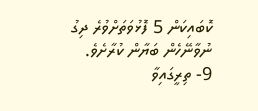ކޮބައިކަން 5 ފޮޅުވަތަށްވުރެ ދިގު ނުވާނޭހެން ބަޔާން ކުރާށެވެ.
9- ތިރީގައިވާ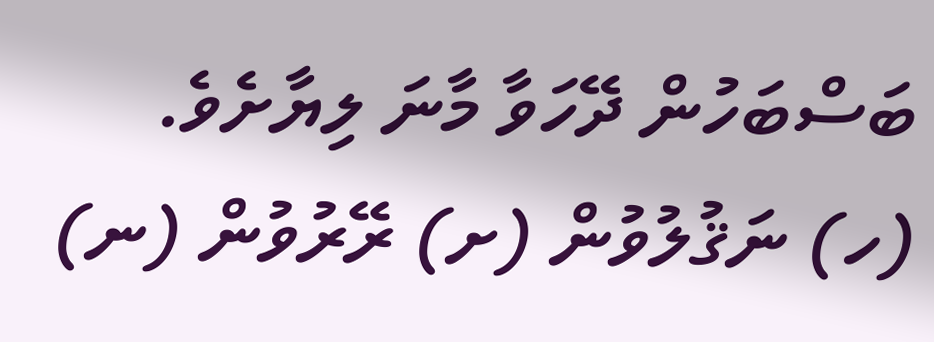ބަސްބަހުން ދޭހަވާ މާނަ ލިޔާށެވެ.
(ހ) ނަޤުލުވުން (ށ) ރޭރުވުން (ނ)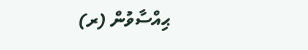ޙިއްސާވުން (ރ)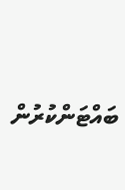ބައްޓަންކުރުން